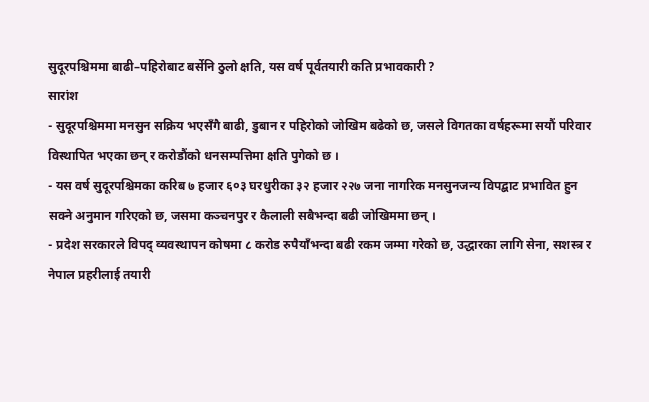सुदूरपश्चिममा बाढी–पहिरोबाट बर्सेनि ठुलो क्षति, यस वर्ष पूर्वतयारी कति प्रभावकारी ?
सारांश
- सुदूरपश्चिममा मनसुन सक्रिय भएसँगै बाढी, डुबान र पहिरोको जोखिम बढेको छ, जसले विगतका वर्षहरूमा सयौं परिवार विस्थापित भएका छन् र करोडौंको धनसम्पत्तिमा क्षति पुगेको छ ।
- यस वर्ष सुदूरपश्चिमका करिब ७ हजार ६०३ घरधुरीका ३२ हजार २२७ जना नागरिक मनसुनजन्य विपद्बाट प्रभावित हुन सक्ने अनुमान गरिएको छ, जसमा कञ्चनपुर र कैलाली सबैभन्दा बढी जोखिममा छन् ।
- प्रदेश सरकारले विपद् व्यवस्थापन कोषमा ८ करोड रुपैयाँभन्दा बढी रकम जम्मा गरेको छ, उद्धारका लागि सेना, सशस्त्र र नेपाल प्रहरीलाई तयारी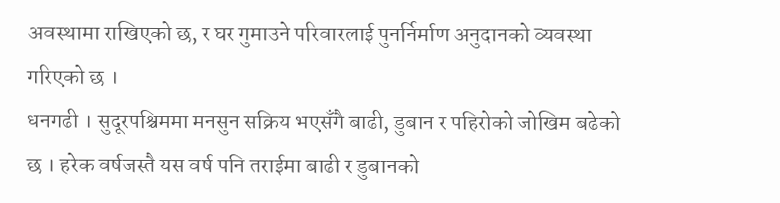अवस्थामा राखिएको छ, र घर गुमाउने परिवारलाई पुनर्निर्माण अनुदानको व्यवस्था गरिएको छ ।
धनगढी । सुदूरपश्चिममा मनसुन सक्रिय भएसँगै बाढी, डुबान र पहिरोको जोखिम बढेको छ । हरेक वर्षजस्तै यस वर्ष पनि तराईमा बाढी र डुबानको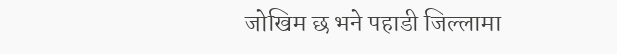जोखिम छ भने पहाडी जिल्लामा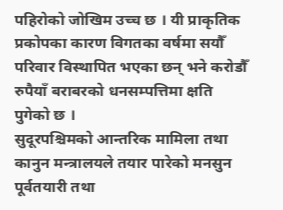पहिरोको जोखिम उच्च छ । यी प्राकृतिक प्रकोपका कारण विगतका वर्षमा सयौँ परिवार विस्थापित भएका छन् भने करोडौँ रुपैयाँ बराबरको धनसम्पत्तिमा क्षति पुगेको छ ।
सुदूरपश्चिमको आन्तरिक मामिला तथा कानुन मन्त्रालयले तयार पारेको मनसुन पूर्वतयारी तथा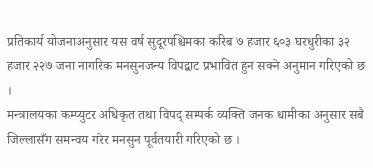प्रतिकार्य योजनाअनुसार यस वर्ष सुदूरपश्चिमका करिब ७ हजार ६०३ घरधुरीका ३२ हजार २२७ जना नागरिक मनसुनजन्य विपद्बाट प्रभावित हुन सक्ने अनुमान गरिएको छ ।
मन्त्रालयका कम्प्युटर अधिकृत तथा विपद् सम्पर्क व्यक्ति जनक धामीका अनुसार सबै जिल्लासँग समन्वय गरेर मनसुन पूर्वतयारी गरिएको छ ।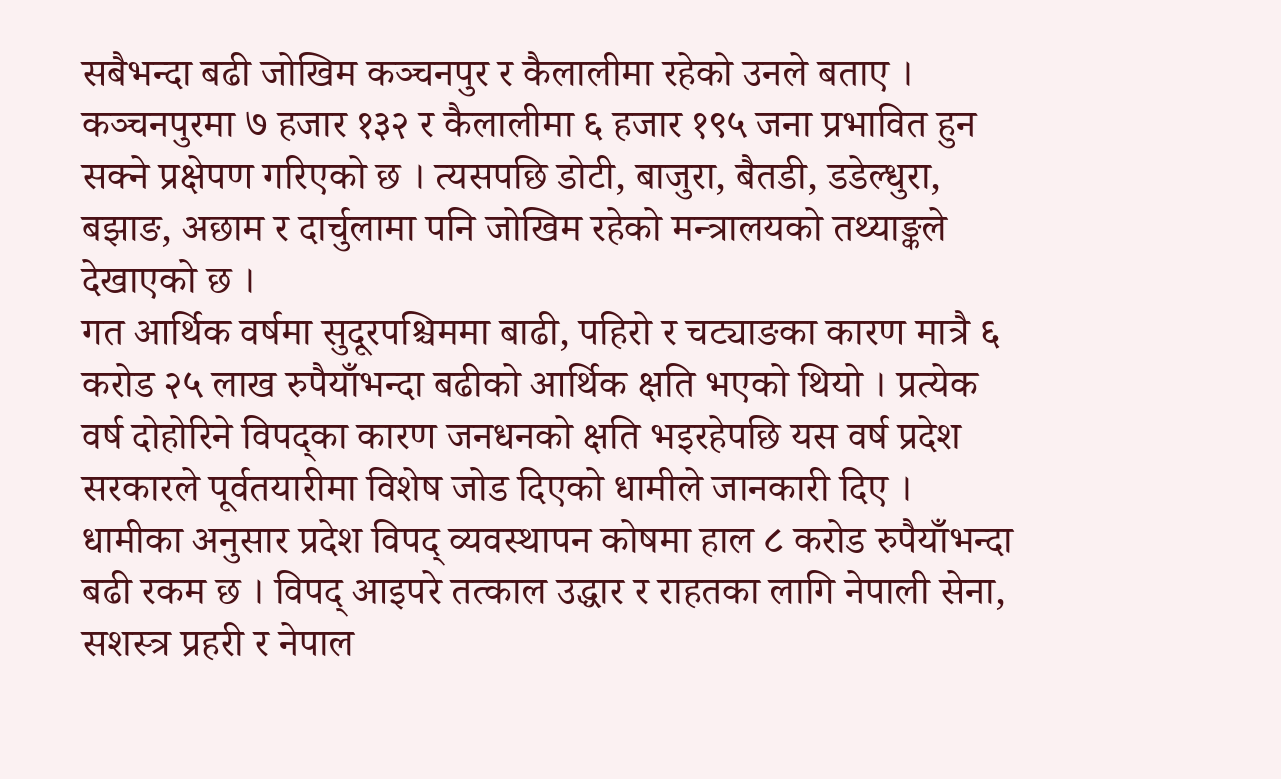सबैभन्दा बढी जोखिम कञ्चनपुर र कैलालीमा रहेको उनले बताए । कञ्चनपुरमा ७ हजार १३२ र कैलालीमा ६ हजार १९५ जना प्रभावित हुन सक्ने प्रक्षेपण गरिएको छ । त्यसपछि डोटी, बाजुरा, बैतडी, डडेल्धुरा, बझाङ, अछाम र दार्चुलामा पनि जोखिम रहेको मन्त्रालयको तथ्याङ्कले देखाएको छ ।
गत आर्थिक वर्षमा सुदूरपश्चिममा बाढी, पहिरो र चट्याङका कारण मात्रै ६ करोड २५ लाख रुपैयाँभन्दा बढीको आर्थिक क्षति भएको थियो । प्रत्येक वर्ष दोहोरिने विपद्का कारण जनधनको क्षति भइरहेपछि यस वर्ष प्रदेश सरकारले पूर्वतयारीमा विशेष जोड दिएको धामीले जानकारी दिए ।
धामीका अनुसार प्रदेश विपद् व्यवस्थापन कोषमा हाल ८ करोड रुपैयाँभन्दा बढी रकम छ । विपद् आइपरे तत्काल उद्धार र राहतका लागि नेपाली सेना, सशस्त्र प्रहरी र नेपाल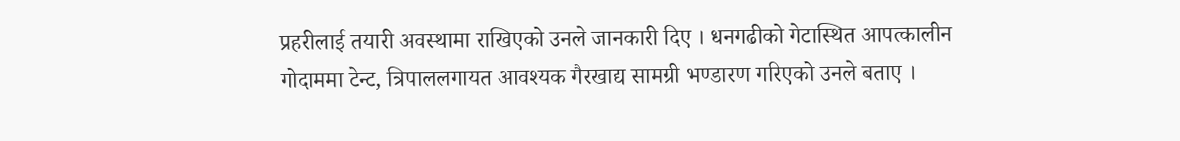प्रहरीलाई तयारी अवस्थामा राखिएको उनले जानकारी दिए । धनगढीको गेटास्थित आपत्कालीन गोदाममा टेन्ट, त्रिपाललगायत आवश्यक गैरखाद्य सामग्री भण्डारण गरिएको उनले बताए ।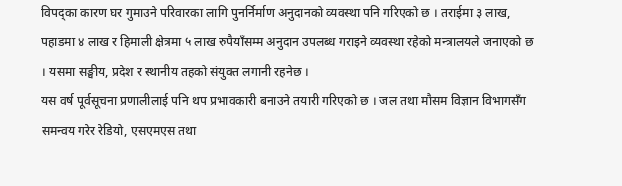विपद्का कारण घर गुमाउने परिवारका लागि पुनर्निर्माण अनुदानको व्यवस्था पनि गरिएको छ । तराईमा ३ लाख, पहाडमा ४ लाख र हिमाली क्षेत्रमा ५ लाख रुपैयाँसम्म अनुदान उपलब्ध गराइने व्यवस्था रहेको मन्त्रालयले जनाएको छ । यसमा सङ्घीय, प्रदेश र स्थानीय तहको संयुक्त लगानी रहनेछ ।
यस वर्ष पूर्वसूचना प्रणालीलाई पनि थप प्रभावकारी बनाउने तयारी गरिएको छ । जल तथा मौसम विज्ञान विभागसँग समन्वय गरेर रेडियो, एसएमएस तथा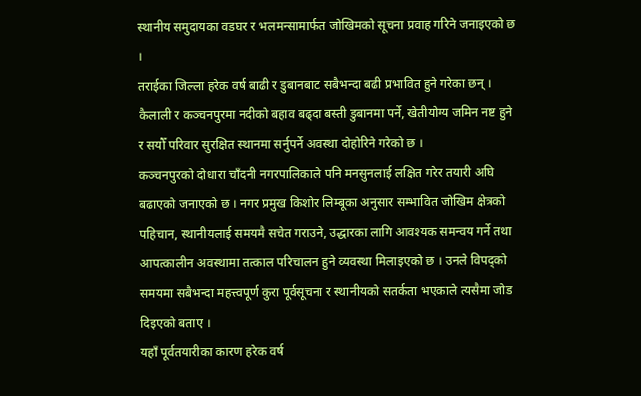स्थानीय समुदायका वडघर र भलमन्सामार्फत जोखिमको सूचना प्रवाह गरिने जनाइएको छ ।
तराईका जिल्ला हरेक वर्ष बाढी र डुबानबाट सबैभन्दा बढी प्रभावित हुने गरेका छन् । कैलाली र कञ्चनपुरमा नदीको बहाव बढ्दा बस्ती डुबानमा पर्ने, खेतीयोग्य जमिन नष्ट हुने र सयौँ परिवार सुरक्षित स्थानमा सर्नुपर्ने अवस्था दोहोरिने गरेको छ ।
कञ्चनपुरको दोधारा चाँदनी नगरपालिकाले पनि मनसुनलाई लक्षित गरेर तयारी अघि बढाएको जनाएको छ । नगर प्रमुख किशोर लिम्बूका अनुसार सम्भावित जोखिम क्षेत्रको पहिचान, स्थानीयलाई समयमै सचेत गराउने, उद्धारका लागि आवश्यक समन्वय गर्ने तथा आपत्कालीन अवस्थामा तत्काल परिचालन हुने व्यवस्था मिलाइएको छ । उनले विपद्को समयमा सबैभन्दा महत्त्वपूर्ण कुरा पूर्वसूचना र स्थानीयको सतर्कता भएकाले त्यसैमा जोड दिइएको बताए ।
यहाँ पूर्वतयारीका कारण हरेक वर्ष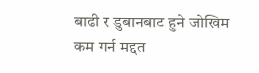बाढी र डुबानबाट हुने जोखिम कम गर्न मद्दत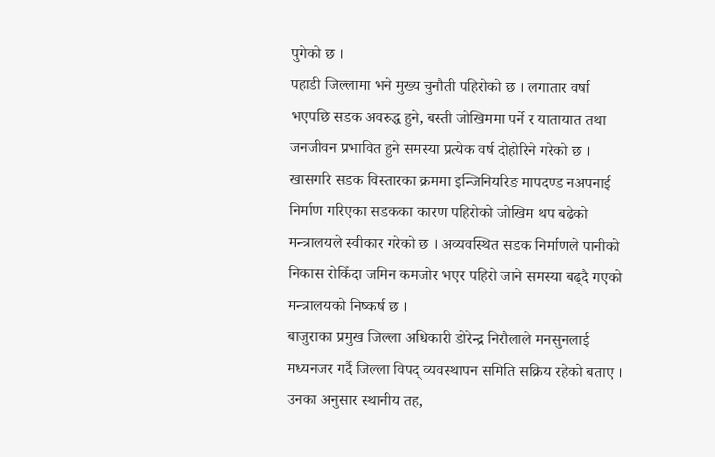पुगेको छ ।
पहाडी जिल्लामा भने मुख्य चुनौती पहिरोको छ । लगातार वर्षा भएपछि सडक अवरुद्ध हुने, बस्ती जोखिममा पर्ने र यातायात तथा जनजीवन प्रभावित हुने समस्या प्रत्येक वर्ष दोहोरिने गरेको छ । खासगरि सडक विस्तारका क्रममा इन्जिनियरिङ मापदण्ड नअपनाई निर्माण गरिएका सडकका कारण पहिरोको जोखिम थप बढेको मन्त्रालयले स्वीकार गरेको छ । अव्यवस्थित सडक निर्माणले पानीको निकास रोकिँदा जमिन कमजोर भएर पहिरो जाने समस्या बढ्दै गएको मन्त्रालयको निष्कर्ष छ ।
बाजुराका प्रमुख जिल्ला अधिकारी डोरेन्द्र निरौलाले मनसुनलाई मध्यनजर गर्दै जिल्ला विपद् व्यवस्थापन समिति सक्रिय रहेको बताए । उनका अनुसार स्थानीय तह,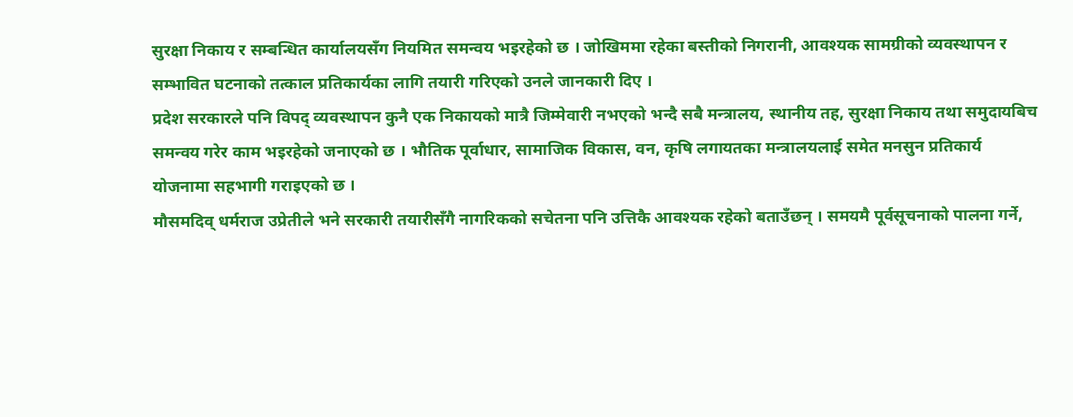सुरक्षा निकाय र सम्बन्धित कार्यालयसँग नियमित समन्वय भइरहेको छ । जोखिममा रहेका बस्तीको निगरानी, आवश्यक सामग्रीको व्यवस्थापन र सम्भावित घटनाको तत्काल प्रतिकार्यका लागि तयारी गरिएको उनले जानकारी दिए ।
प्रदेश सरकारले पनि विपद् व्यवस्थापन कुनै एक निकायको मात्रै जिम्मेवारी नभएको भन्दै सबै मन्त्रालय, स्थानीय तह, सुरक्षा निकाय तथा समुदायबिच समन्वय गरेर काम भइरहेको जनाएको छ । भौतिक पूर्वाधार, सामाजिक विकास, वन, कृषि लगायतका मन्त्रालयलाई समेत मनसुन प्रतिकार्य योजनामा सहभागी गराइएको छ ।
मौसमदिव् धर्मराज उप्रेतीले भने सरकारी तयारीसँगै नागरिकको सचेतना पनि उत्तिकै आवश्यक रहेको बताउँछन् । समयमै पूर्वसूचनाको पालना गर्ने,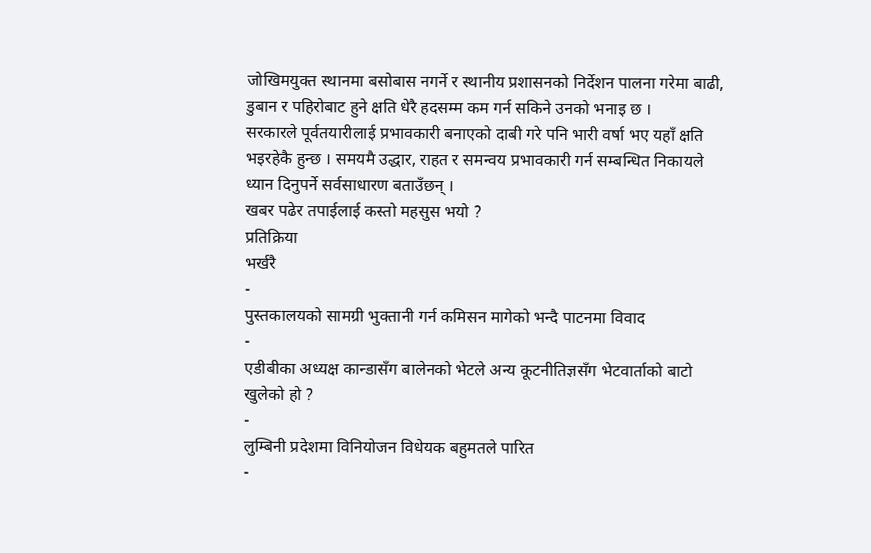जोखिमयुक्त स्थानमा बसोबास नगर्ने र स्थानीय प्रशासनको निर्देशन पालना गरेमा बाढी, डुबान र पहिरोबाट हुने क्षति धेरै हदसम्म कम गर्न सकिने उनको भनाइ छ ।
सरकारले पूर्वतयारीलाई प्रभावकारी बनाएको दाबी गरे पनि भारी वर्षा भए यहाँ क्षति भइरहेकै हुन्छ । समयमै उद्धार, राहत र समन्वय प्रभावकारी गर्न सम्बन्धित निकायले ध्यान दिनुपर्ने सर्वसाधारण बताउँछन् ।
खबर पढेर तपाईलाई कस्तो महसुस भयो ?
प्रतिक्रिया
भर्खरै
-
पुस्तकालयको सामग्री भुक्तानी गर्न कमिसन मागेको भन्दै पाटनमा विवाद
-
एडीबीका अध्यक्ष कान्डासँग बालेनको भेटले अन्य कूटनीतिज्ञसँग भेटवार्ताको बाटो खुलेको हो ?
-
लुम्बिनी प्रदेशमा विनियोजन विधेयक बहुमतले पारित
-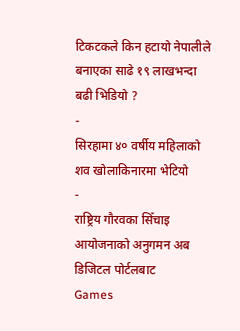टिकटकले किन हटायो नेपालीले बनाएका साढे १९ लाखभन्दा बढी भिडियो ?
-
सिरहामा ४० वर्षीय महिलाको शव खोलाकिनारमा भेटियो
-
राष्ट्रिय गौरवका सिँचाइ आयोजनाको अनुगमन अब डिजिटल पोर्टलबाट
Games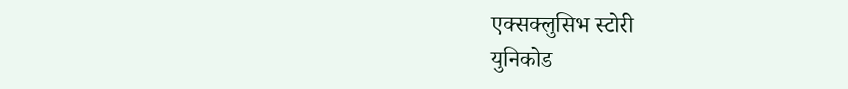एक्सक्लुसिभ स्टोरी
युनिकोड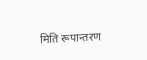मिति रूपान्तरण